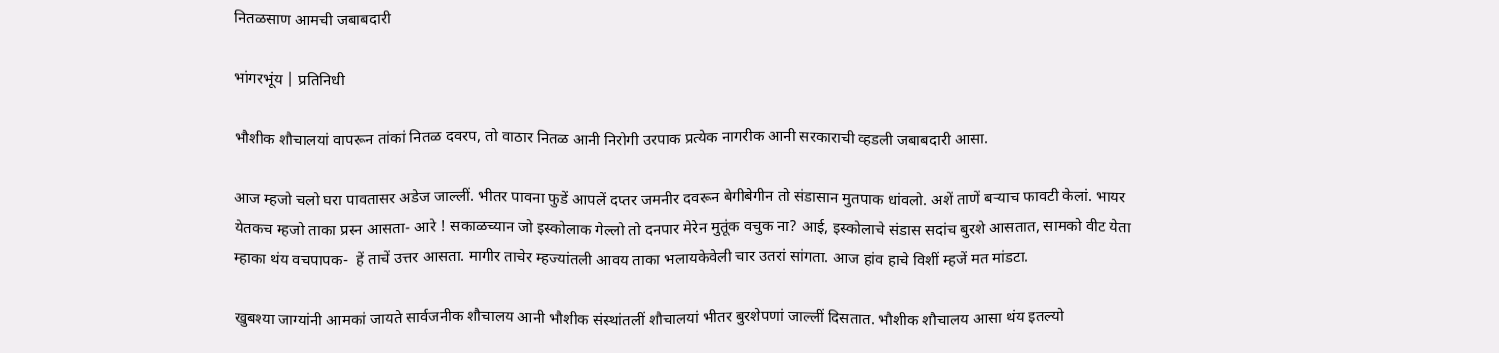नितळसाण आमची जबाबदारी

भांगरभूंय | प्रतिनिधी

भौशीक शौचालयां वापरून तांकां नितळ दवरप, तो वाठार नितळ आनी निरोगी उरपाक प्रत्येक नागरीक आनी सरकाराची व्हडली जबाबदारी आसा.

आज म्हजो चलो घरा पावतासर अडेज जाल्लीं. भीतर पावना फुडें आपलें दप्तर जमनीर दवरून बेगीबेगीन तो संडासान मुतपाक धांवलो. अशें ताणें बऱ्याच फावटी केलां. भायर येतकच म्हजो ताका प्रस्न आसता- आरे ! सकाळच्यान जो इस्कोलाक गेल्लो तो दनपार मेरेन मुतूंक वचुक ना? आई, इस्कोलाचे संडास सदांच बुरशे आसतात, सामको वीट येता म्हाका थंय वचपापक-  हें ताचें उत्तर आसता. मागीर ताचेर म्हज्यांतली आवय ताका भलायकेवेली चार उतरां सांगता. आज हांव हाचे विशीं म्हजें मत मांडटा.

खुबश्या जाग्यांनी आमकां जायते सार्वजनीक शौचालय आनी भौशीक संस्थांतलीं शौचालयां भीतर बुरशेपणां जाल्लीं दिसतात. भौशीक शौचालय आसा थंय इतल्यो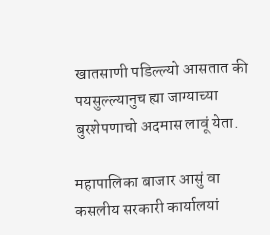खातसाणी पडिल्ल्यो आसतात की पयसुल्ल्यानुच ह्या जाग्याच्या बुरशेपणाचो अदमास लावूं येता.

महापालिका बाजार आसुं वा कसलीय सरकारी कार्यालयां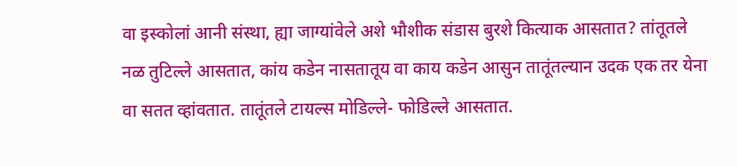वा इस्कोलां आनी संस्था, ह्या जाग्यांवेले अशे भौशीक संडास बुरशे कित्याक आसतात? तांतूतले नळ तुटिल्ले आसतात, कांय कडेन नासतातूय वा काय कडेन आसुन तातूंतल्यान उदक एक तर येना वा सतत व्हांवतात. तातूंतले टायल्स मोडिल्ले- फोडिल्ले आसतात.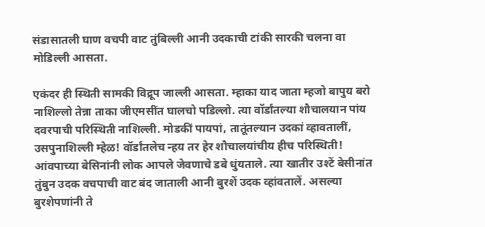संडासातली घाण वचपी वाट तुंबिल्ली आनी उदकाची टांकी सारकी चलना वा मोडिल्ली आसता.

एकंदर ही स्थिती सामकी विद्रूप जाल्ली आसता. म्हाका याद जाता म्हजो बापुय बरो नाशिल्लो तेन्ना ताका जीएमसींत घालचो पडिल्लो. त्या वॉर्डांतल्या शौचालयान पांय दवरपाची परिस्थिती नाशिल्ली. मोडकीं पायपां, तातूंतल्यान उदकां व्हावतालीं, उसपुनाशिल्ली म्हेळ! वॉर्डांतलेच न्हय तर हेर शौचालयांचीय हीच परिस्थिती! आंवपाच्या बेसिनांनी लोक आपले जेवणाचे डबे धुंयताले. त्या खातीर उश्टें बेसीनांत तुंबुन उदक वचपाची वाट बंद जाताली आनी बुरशें उदक व्हांवतालें. असल्या बुरशेपणांनी ते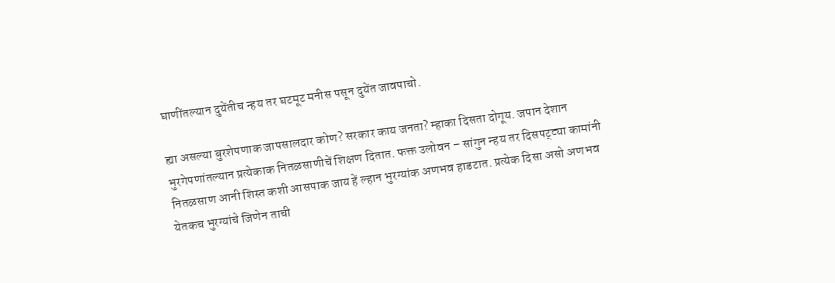घाणींतल्यान दुयेंतीच न्हय तर घटमूट मनीस पसून दुयेंत जावपाचो.

ह्या असल्या बुरशेपणाक जापसालदार कोण? सरकार काय जनता? म्हाका दिसता दोगूय. जपान देशान भुरगेपणांतल्यान प्रत्येकाक नितळसाणीचें शिक्षण दितात. फक्त उलोवन – सांगुन न्हय तर दिसप‌ट्ट्या कामांनी नितळसाण आनी शिस्त कशी आसपाक जाय हें ल्हान भुरग्यांक अणभव हाडटात. प्रत्येक दिसा असो अणभव येतकच भुरग्यांचे जिणेन ताची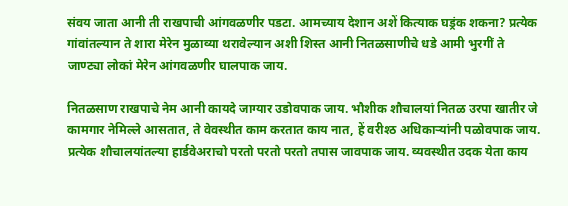संवय जाता आनी ती राखपाची आंगवळणीर पडटा. आमच्याय देशान अशें कित्याक घड्रंक शकना? प्रत्येक गांवांतल्यान ते शारा मेरेन मुळाव्या थरावेल्यान अशी शिस्त आनी नितळसाणीचे धडे आमी भुरगीं ते जाण्ट्या लोकां मेरेन आंगवळणीर घालपाक जाय.

नितळसाण राखपाचे नेम आनी कायदे जाग्यार उडोवपाक जाय. भौशीक शौचालयां नितळ उरपा खातीर जे कामगार नेमिल्ले आसतात, ते वेवस्थीत काम करतात काय नात, हें वरीश्ठ अधिकाऱ्यांनी पळोवपाक जाय. प्रत्येक शौचालयांतल्या हार्डवेअराचो परतो परतो परतो तपास जावपाक जाय. व्यवस्थीत उदक येता काय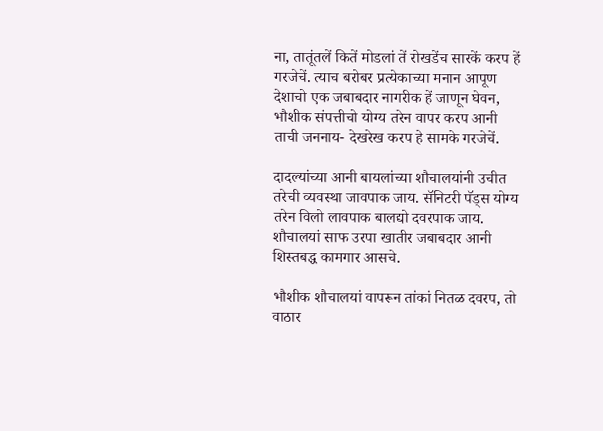ना, तातूंतलें कितें मोडलां तें रोखडेंच सारकें करप हें गरजेचें. त्याच बरोबर प्रत्येकाच्या मनान आपूण देशाचो एक जबाबदार नागरीक हें जाणून घेवन, भौशीक संपत्तीचो योग्य तरेन वापर करप आनी ताची जननाय- देखरेख करप हे सामके गरजेचें.

दादल्यांच्या आनी बायलांच्या शौचालयांनी उचीत तरेची व्यवस्था जावपाक जाय. सॅनिटरी पॅड्स योग्य तरेन विलो लावपाक बालद्यो दवरपाक जाय. शौचालयां साफ उरपा खातीर जबाबदार आनी शिस्तबद्ध कामगार आसचे.

भौशीक शौचालयां वापरून तांकां नितळ दवरप, तो वाठार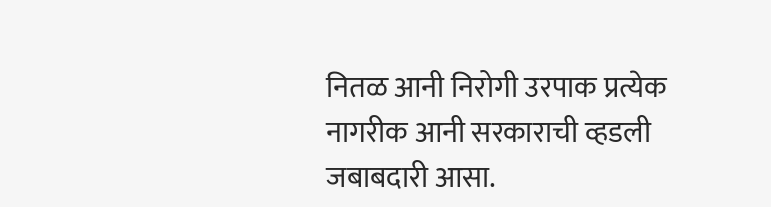नितळ आनी निरोगी उरपाक प्रत्येक नागरीक आनी सरकाराची व्हडली जबाबदारी आसा.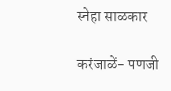स्नेहा साळकार

करंजाळें- पणजी